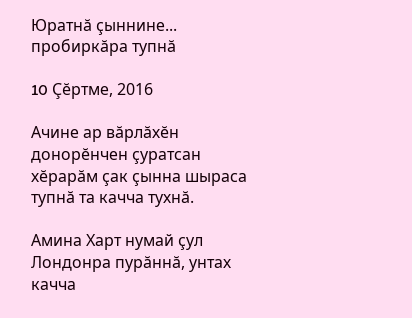Юратнă çыннине... пробиркăра тупнă

10 Çĕртме, 2016

Ачине ар вăрлăхĕн донорĕнчен çуратсан хĕрарăм çак çынна шыраса тупнă та качча тухнă.

Амина Харт нумай çул Лондонра пурăннă, унтах качча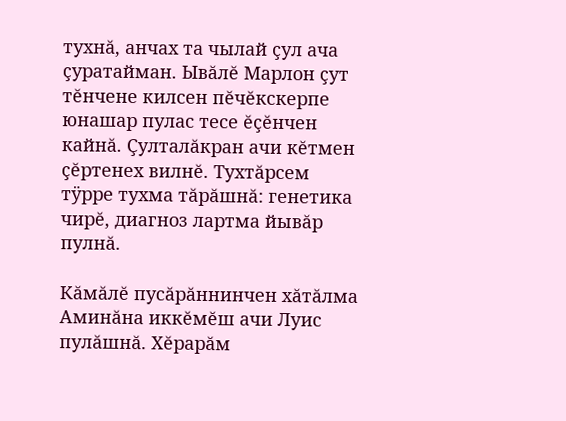тухнă, анчах та чылай çул ача çуратайман. Ывăлĕ Марлон çут тĕнчене килсен пĕчĕкскерпе юнашар пулас тесе ĕçĕнчен кайнă. Çулталăкран ачи кĕтмен çĕртенех вилнĕ. Тухтăрсем тÿрре тухма тăрăшнă: генетика чирĕ, диагноз лартма йывăр пулнă.

Кăмăлĕ пусăрăннинчен хăтăлма Аминăна иккĕмĕш ачи Луис пулăшнă. Хĕрарăм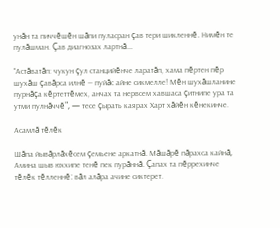унăн та пиччĕшĕн шăпи пуласран çав тери шикленнĕ. Нимĕн те пулăшман. Çав диагнозах лартнă...

"Астăватăп: чукун çул станцийĕнче ларатăп, хама пĕртен пĕр шухăш çавăрса илнĕ — пуйăс айне сикмелле! Мĕн шухăшланине пурнăçа кĕртеттĕмех, анчах та нервсем хавшаса çитнипе ура та утми пулнăччĕ", — тесе çырать каярах Харт хăйĕн кĕнекинче.

Асамлă тĕлĕк

Шăпа йывăрлăхĕсем çемьене аркатнă. Мăшăрĕ пăрахса кайнă, Амина шыв юххипе тенĕ пек пурăннă. Çапах та пĕррехинче тĕлĕк тĕлленнĕ: вăл алăра ачине сиктерет.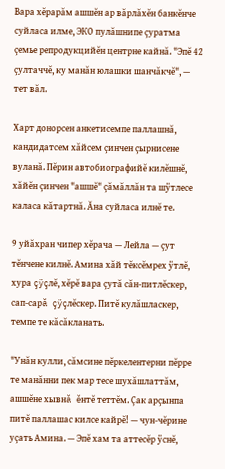Вара хĕрарăм ашшĕн ар вăрлăхĕн банкĕнче суйласа илме, ЭКО пулăшнипе çуратма çемье репродукцийĕн центрне кайнă. "Эпĕ 42 çултаччĕ, ку манăн юлашки шанчăкчĕ", — тет вăл.

Харт донорсен анкетисемпе паллашнă, кандидатсем хăйсем çинчен çырнисене вуланă. Пĕрин автобиографийĕ килĕшнĕ, хăйĕн çинчен "ашшĕ" çăмăллăн та шÿтлесе каласа кăтартнă. Ăна суйласа илнĕ те.

9 уйăхран чипер хĕрача — Лейла — çут тĕнчене килнĕ. Амина хăй тĕксĕмрех ÿтлĕ, хура çÿçлĕ, хĕрĕ вара çутă сăн-питлĕскер, сап-сарă çÿçлĕскер. Питĕ кулăшласкер, темпе те кăсăкланать.

"Унăн кулли, сăмсине пĕркелентерни пĕрре те манăнни пек мар тесе шухăшлаттăм, ашшĕне хывнă ĕнтĕ теттĕм. Çак арçынпа питĕ паллашас килсе кайрĕ! — чун-чĕрине уçать Амина. — Эпĕ хам та аттесĕр ÿснĕ,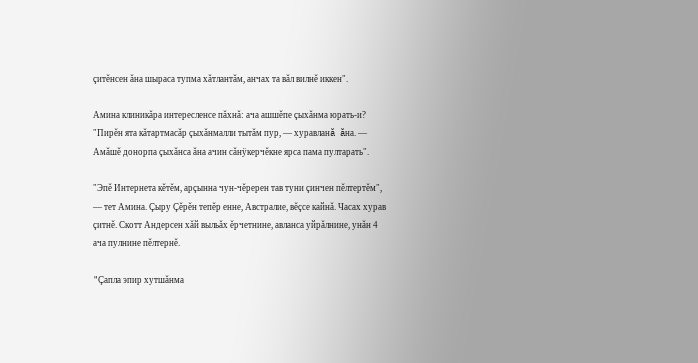çитĕнсен ăна шыраса тупма хăтлантăм, анчах та вăл вилнĕ иккен".

Амина клиникăра интересленсе пăхнă: ача ашшĕпе çыхăнма юрать-и? "Пирĕн ята кăтартмасăр çыхăнмалли тытăм пур, — хуравланă ăна. — Амăшĕ донорпа çыхăнса ăна ачин сăнÿкерчĕкне ярса пама пултарать".

"Эпĕ Интернета кĕтĕм, арçынна чун-чĕререн тав туни çинчен пĕлтертĕм", — тет Амина. Çыру Çĕрĕн тепĕр енне, Австралие, вĕçсе кайнă. Часах хурав çитнĕ. Скотт Андерсен хăй выльăх ĕрчетнине, авланса уйрăлнине, унăн 4 ача пулнине пĕлтернĕ.

"Çапла эпир хутшăнма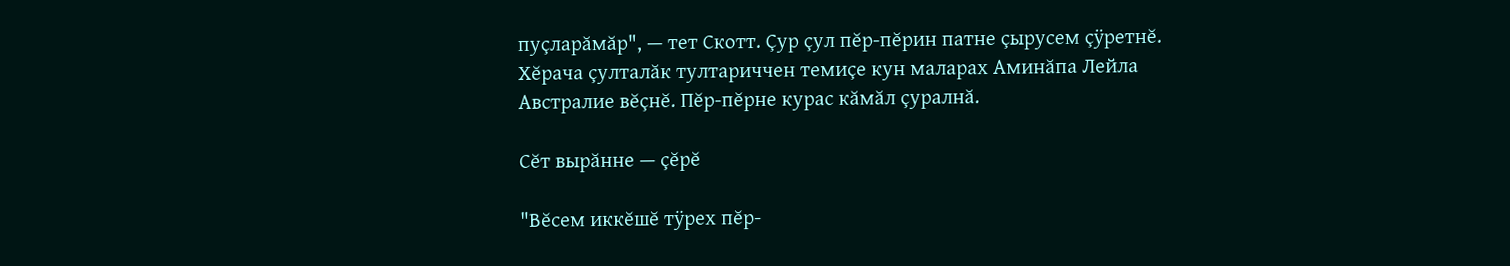пуçларăмăр", — тет Скотт. Çур çул пĕр-пĕрин патне çырусем çÿретнĕ. Хĕрача çулталăк тултариччен темиçе кун маларах Аминăпа Лейла Австралие вĕçнĕ. Пĕр-пĕрне курас кăмăл çуралнă.

Сĕт вырăнне — çĕрĕ

"Вĕсем иккĕшĕ тÿрех пĕр-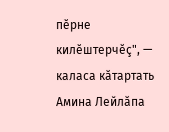пĕрне килĕштерчĕç", — каласа кăтартать Амина Лейлăпа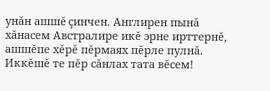унăн ашшĕ çинчен. Англирен пынă хăнасем Австралире икĕ эрне ирттернĕ, ашшĕпе хĕрĕ пĕрмаях пĕрле пулнă. Иккĕшĕ те пĕр сăнлах тата вĕсем!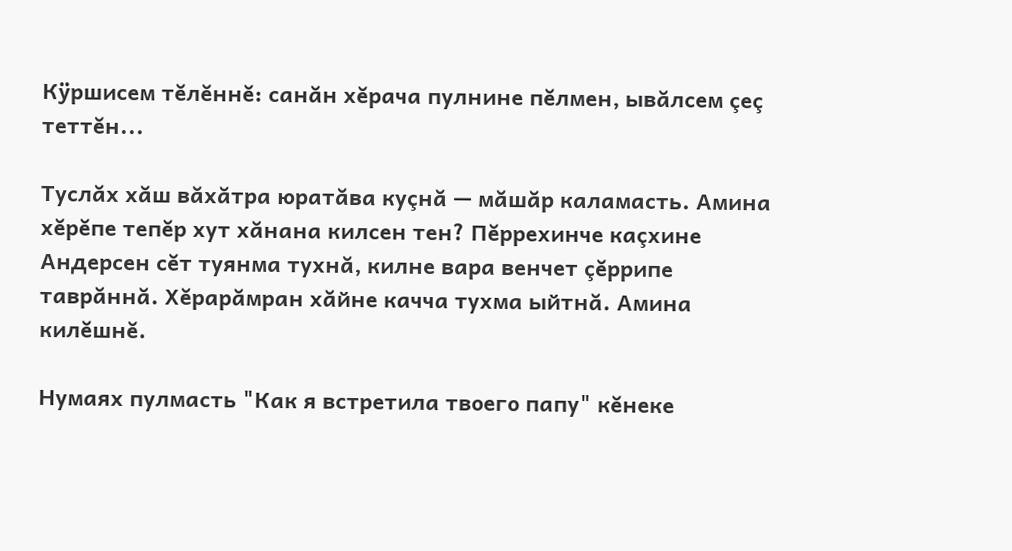Кÿршисем тĕлĕннĕ: санăн хĕрача пулнине пĕлмен, ывăлсем çеç теттĕн...

Туслăх хăш вăхăтра юратăва куçнă — мăшăр каламасть. Амина хĕрĕпе тепĕр хут хăнана килсен тен? Пĕррехинче каçхине Андерсен сĕт туянма тухнă, килне вара венчет çĕррипе таврăннă. Хĕрарăмран хăйне качча тухма ыйтнă. Амина килĕшнĕ.

Нумаях пулмасть "Как я встретила твоего папу" кĕнеке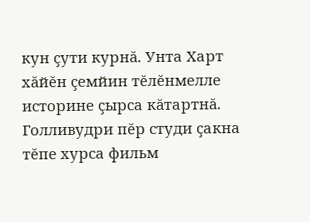кун çути курнă. Унта Харт хăйĕн çемйин тĕлĕнмелле историне çырса кăтартнă. Голливудри пĕр студи çакна тĕпе хурса фильм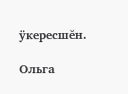ÿкересшĕн.

Ольга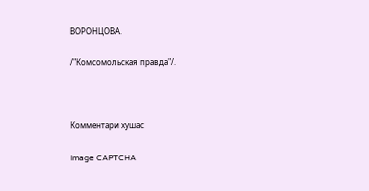ВОРОНЦОВА.

/"Комсомольская правда"/.



Комментари хушас

Image CAPTCHA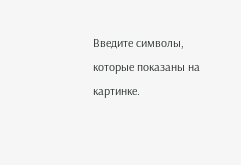Введите символы, которые показаны на картинке.